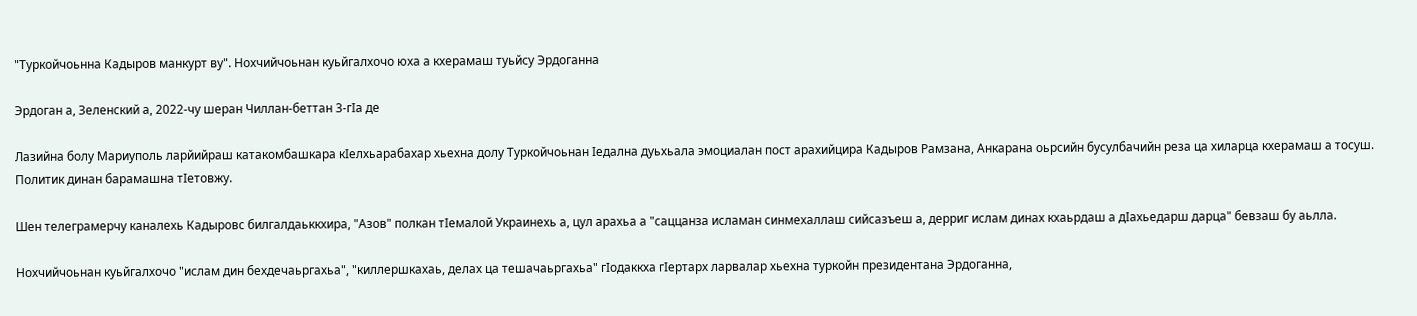"Туркойчоьнна Кадыров манкурт ву". Нохчийчоьнан куьйгалхочо юха а кхерамаш туьйсу Эрдоганна

Эрдоган а, Зеленский а, 2022-чу шеран Чиллан-беттан 3-гIа де

Лазийна болу Мариуполь ларйийраш катакомбашкара кIелхьарабахар хьехна долу Туркойчоьнан Iедална дуьхьала эмоциалан пост арахийцира Кадыров Рамзана, Анкарана оьрсийн бусулбачийн реза ца хиларца кхерамаш а тосуш. Политик динан барамашна тIетовжу.

Шен телеграмерчу каналехь Кадыровс билгалдаьккхира, "Азов" полкан тIемалой Украинехь а, цул арахьа а "саццанза исламан синмехаллаш сийсазъеш а, дерриг ислам динах кхаьрдаш а дIахьедарш дарца" бевзаш бу аьлла.

Нохчийчоьнан куьйгалхочо "ислам дин бехдечаьргахьа", "киллершкахаь, делах ца тешачаьргахьа" гIодаккха гIертарх ларвалар хьехна туркойн президентана Эрдоганна,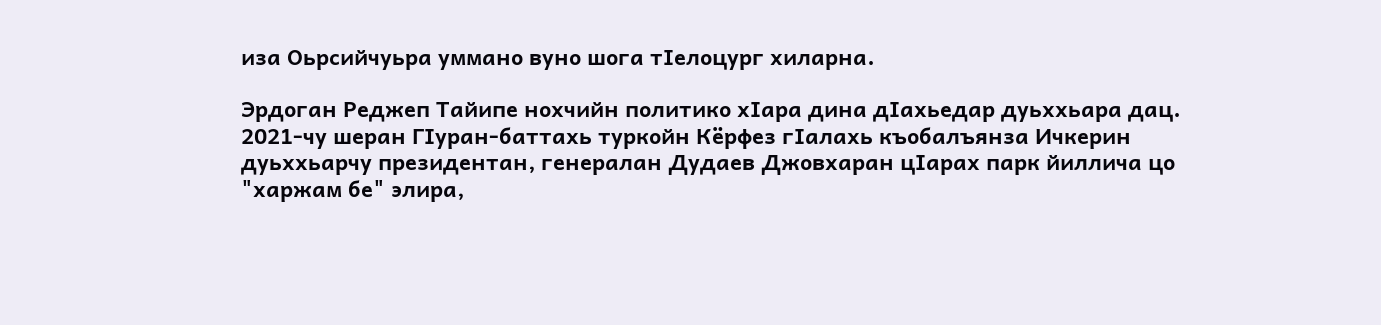иза Оьрсийчуьра уммано вуно шога тIелоцург хиларна.

Эрдоган Реджеп Тайипе нохчийн политико хIара дина дIахьедар дуьххьара дац. 2021-чу шеран ГIуран-баттахь туркойн Кёрфез гIалахь къобалъянза Ичкерин дуьххьарчу президентан, генералан Дудаев Джовхаран цIарах парк йиллича цо "харжам бе" элира,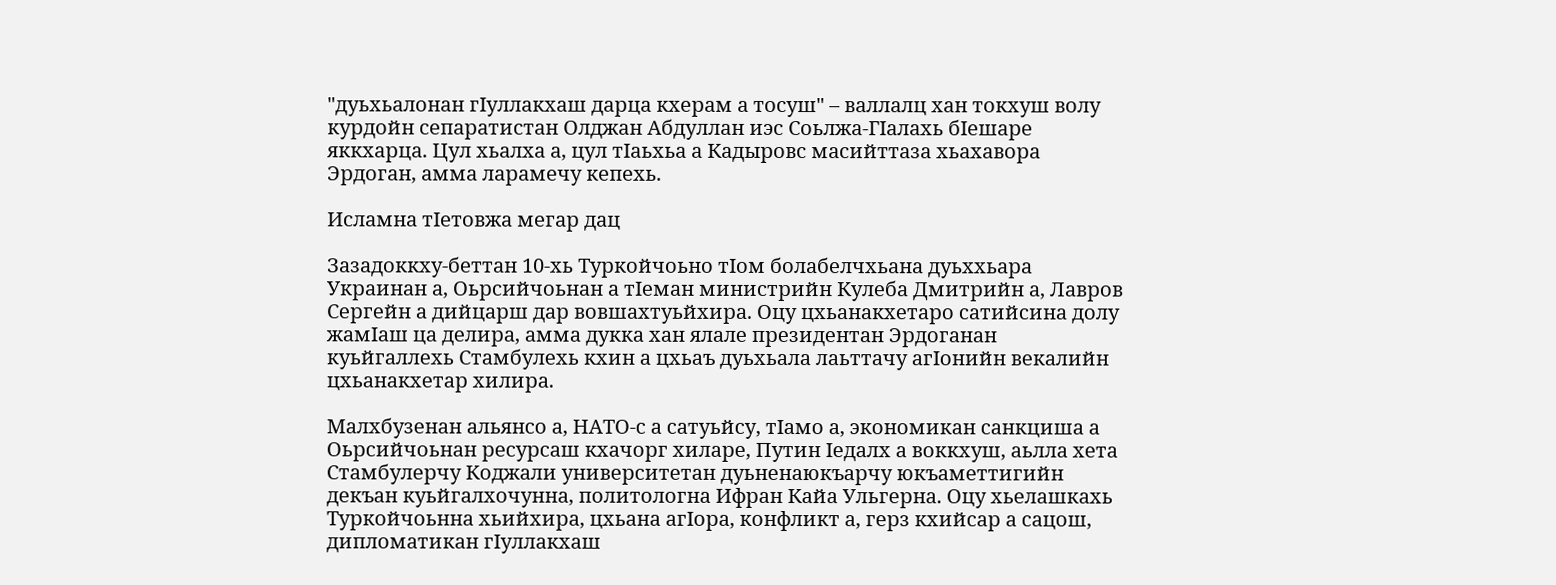"дуьхьалонан гIуллакхаш дарца кхерам а тосуш" – валлалц хан токхуш волу курдойн сепаратистан Олджан Абдуллан иэс Соьлжа-ГIалахь бIешаре яккхарца. Цул хьалха а, цул тIаьхьа а Кадыровс масийттаза хьахавора Эрдоган, амма ларамечу кепехь.

Исламна тIетовжа мегар дац

Зазадоккху-беттан 10-хь Туркойчоьно тIом болабелчхьана дуьххьара Украинан а, Оьрсийчоьнан а тIеман министрийн Кулеба Дмитрийн а, Лавров Сергейн а дийцарш дар вовшахтуьйхира. Оцу цхьанакхетаро сатийсина долу жамIаш ца делира, амма дукка хан ялале президентан Эрдоганан куьйгаллехь Стамбулехь кхин а цхьаъ дуьхьала лаьттачу агIонийн векалийн цхьанакхетар хилира.

Малхбузенан альянсо а, НАТО-с а сатуьйсу, тIамо а, экономикан санкциша а Оьрсийчоьнан ресурсаш кхачорг хиларе, Путин Iедалх а воккхуш, аьлла хета Стамбулерчу Коджали университетан дуьненаюкъарчу юкъаметтигийн декъан куьйгалхочунна, политологна Ифран Кайа Ульгерна. Оцу хьелашкахь Туркойчоьнна хьийхира, цхьана агIора, конфликт а, герз кхийсар а сацош, дипломатикан гIуллакхаш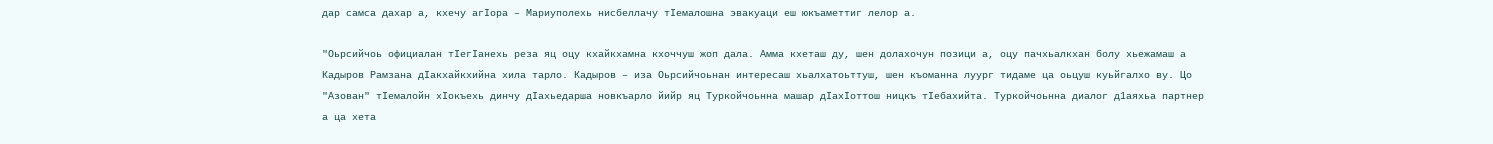дар самса дахар а, кхечу агIора – Мариуполехь нисбеллачу тIемалошна эвакуаци еш юкъаметтиг лелор а.

"Оьрсийчоь официалан тIегIанехь реза яц оцу кхайкхамна кхоччуш жоп дала. Амма кхеташ ду, шен долахочун позици а, оцу пачхьалкхан болу хьежамаш а Кадыров Рамзана дIакхайкхийна хила тарло. Кадыров – иза Оьрсийчоьнан интересаш хьалхатоьттуш, шен къоманна луург тидаме ца оьцуш куьйгалхо ву. Цо "Азован" тIемалойн хIокъехь динчу дIахьедарша новкъарло йийр яц Туркойчоьнна машар дIахIоттош ницкъ тIебахийта. Туркойчоьнна диалог д1аяхьа партнер а ца хета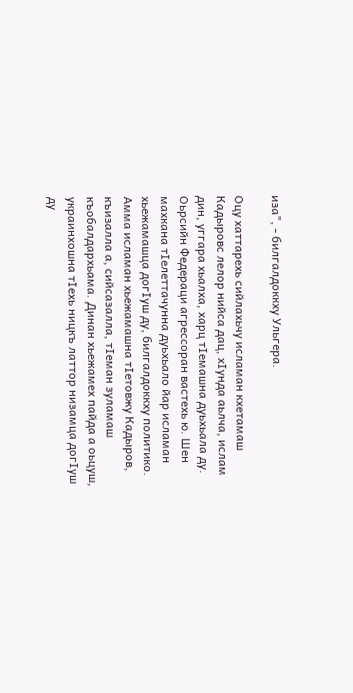иза", - билгалдоккху Ульгера.

Оцу хаттарехь сийлахьчу исламан кхетамаш Кадыровс лелор нийса дац, хIунда аьлча, ислам дин, уггара хьалха, харц тIемашна дуьхьала ду. Оьрсийн Федераци агрессоран вастехь ю. Шен махкана тIелеттачунна дуьхьало йар исламан хьежамашца догIуш ду, билгалдоккху политико. Амма исламан хьежамашна тIетовжу Кадыров, къизалла а, сийсазалла, тIеман зуламаш къобалдархьама. Динан хьежамех пайда а оьцуш, украинхошна тIехь ницкъ латтор низамца догIуш ду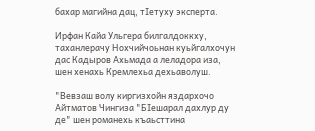бахар магийна дац, тIетуху эксперта.

Ирфан Кайа Ульгера билгалдоккху, таханлерачу Нохчийчоьнан куьйгалхочун дас Кадыров Ахьмада а леладора иза, шен хенахь Кремлехьа дехьаволуш.

"Вевзаш волу киргизхойн яздархочо Айтматов Чингиза "БIешарал дахлур ду де" шен романехь къаьсттина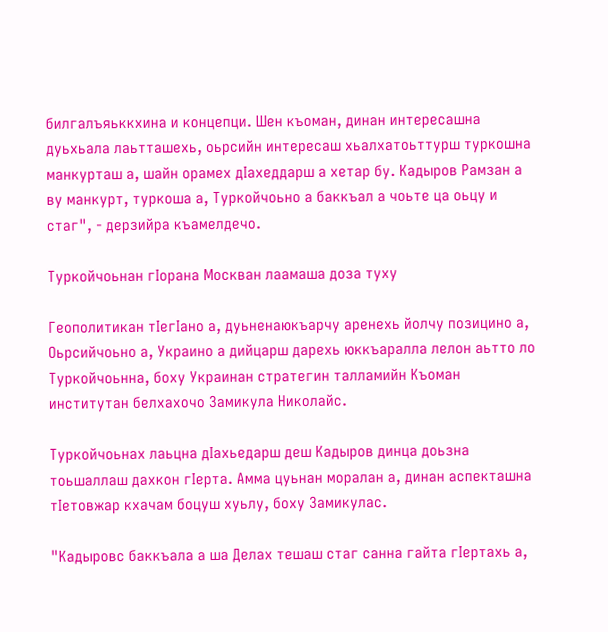билгалъяьккхина и концепци. Шен къоман, динан интересашна дуьхьала лаьтташехь, оьрсийн интересаш хьалхатоьттурш туркошна манкурташ а, шайн орамех дIахеддарш а хетар бу. Кадыров Рамзан а ву манкурт, туркоша а, Туркойчоьно а баккъал а чоьте ца оьцу и стаг", - дерзийра къамелдечо.

Туркойчоьнан гIорана Москван лаамаша доза туху

Геополитикан тIегIано а, дуьненаюкъарчу аренехь йолчу позицино а, Оьрсийчоьно а, Украино а дийцарш дарехь юккъаралла лелон аьтто ло Туркойчоьнна, боху Украинан стратегин талламийн Къоман институтан белхахочо Замикула Николайс.

Туркойчоьнах лаьцна дIахьедарш деш Кадыров динца доьзна тоьшаллаш дахкон гIерта. Амма цуьнан моралан а, динан аспекташна тIетовжар кхачам боцуш хуьлу, боху Замикулас.

"Кадыровс баккъала а ша Делах тешаш стаг санна гайта гIертахь а,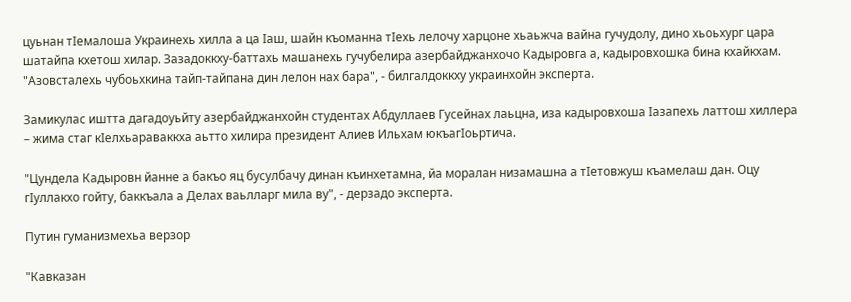цуьнан тIемалоша Украинехь хилла а ца Iаш, шайн къоманна тIехь лелочу харцоне хьаьжча вайна гучудолу, дино хьоьхург цара шатайпа кхетош хилар. Зазадоккху-баттахь машанехь гучубелира азербайджанхочо Кадыровга а, кадыровхошка бина кхайкхам. "Азовсталехь чубоьхкина тайп-тайпана дин лелон нах бара", - билгалдоккху украинхойн эксперта.

Замикулас иштта дагадоуьйту азербайджанхойн студентах Абдуллаев Гусейнах лаьцна, иза кадыровхоша Iазапехь латтош хиллера – жима стаг кIелхьараваккха аьтто хилира президент Алиев Ильхам юкъагIоьртича.

"Цундела Кадыровн йанне а бакъо яц бусулбачу динан къинхетамна, йа моралан низамашна а тIетовжуш къамелаш дан. Оцу гIуллакхо гойту, баккъала а Делах ваьлларг мила ву", - дерзадо эксперта.

Путин гуманизмехьа верзор

"Кавказан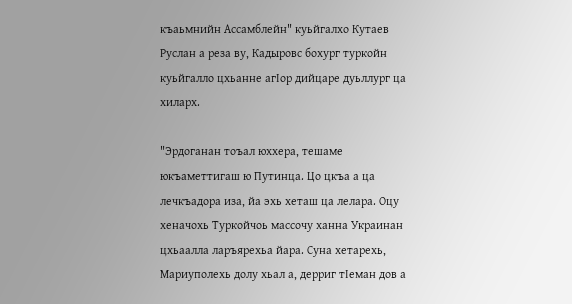къаьмнийн Ассамблейн" куьйгалхо Кутаев Руслан а реза ву, Кадыровс бохург туркойн куьйгалло цхьанне агIор дийцаре дуьллург ца хиларх.

"Эрдоганан тоъал юххера, тешаме юкъаметтигаш ю Путинца. Цо цкъа а ца лечкъадора иза, йа эхь хеташ ца лелара. Оцу хеначохь Туркойчоь массочу ханна Украинан цхьаалла ларъярехьа йара. Суна хетарехь, Мариуполехь долу хьал а, дерриг тIеман дов а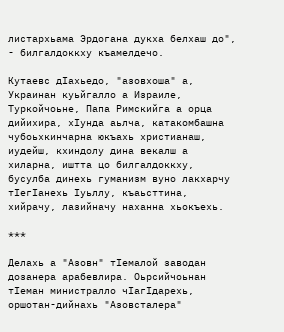листархьама Эрдогана дукха белхаш до", - билгалдоккху къамелдечо.

Кутаевс дIахьедо, "азовхоша" а, Украинан куьйгалло а Израиле, Туркойчоьне, Папа Римскийга а орца дийихира, хIунда аьлча, катакомбашна чубоьхкинчарна юкъахь христианаш, иудейш, кхиндолу дина векалш а хиларна, иштта цо билгалдоккху, бусулба динехь гуманизм вуно лакхарчу тIегIанехь Iуьллу, къаьсттина, хийрачу, лазийначу наханна хьокъехь.

***

Делахь а "Азовн" тIемалой заводан дозанера арабевлира. Оьрсийчоьнан тIеман министралло чIагIдарехь, оршотан-дийнахь "Азовсталера"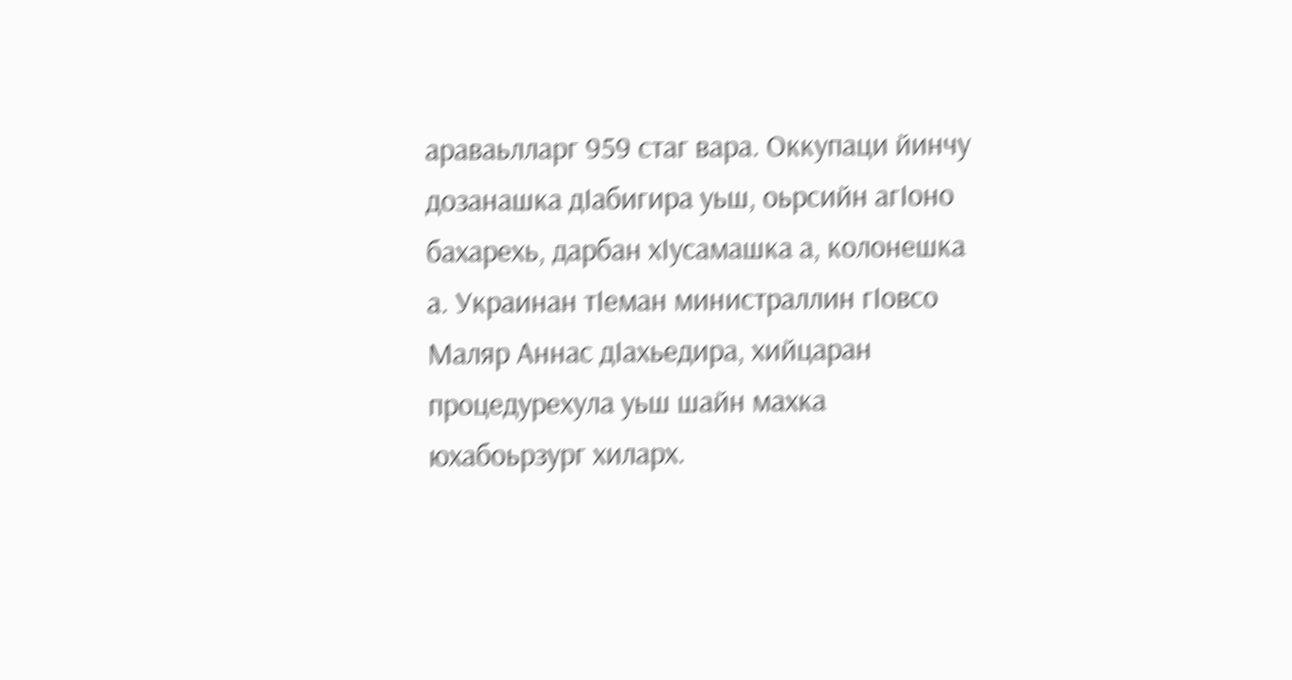араваьлларг 959 стаг вара. Оккупаци йинчу дозанашка дIабигира уьш, оьрсийн агIоно бахарехь, дарбан хIусамашка а, колонешка а. Украинан тIеман министраллин гIовсо Маляр Аннас дIахьедира, хийцаран процедурехула уьш шайн махка юхабоьрзург хиларх.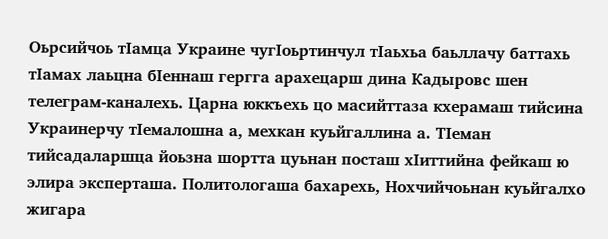Оьрсийчоь тIамца Украине чугIоьртинчул тIаьхьа баьллачу баттахь тIамах лаьцна бIеннаш гергга арахецарш дина Кадыровс шен телеграм-каналехь. Царна юккъехь цо масийттаза кхерамаш тийсина Украинерчу тIемалошна а, мехкан куьйгаллина а. ТIеман тийсадаларшца йоьзна шортта цуьнан посташ хIиттийна фейкаш ю элира эксперташа. Политологаша бахарехь, Нохчийчоьнан куьйгалхо жигара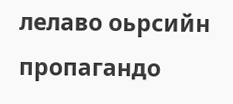лелаво оьрсийн пропагандо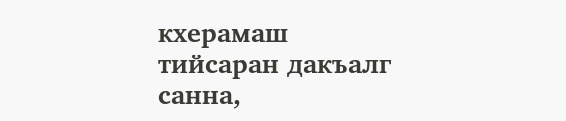кхерамаш тийсаран дакъалг санна,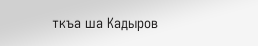ткъа ша Кадыров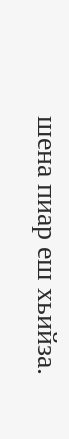шена пиар еш хьийза.